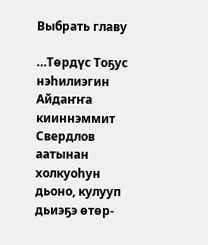Выбрать главу

…Төрдүс Тоҕус нэһилиэгин Айдаҥҥа кииннэммит Свердлов аатынан холкуоһун дьоно, кулууп дьиэҕэ өтөр-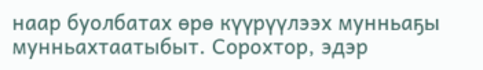наар буолбатах өрө күүрүүлээх мунньаҕы мунньахтаатыбыт. Сорохтор, эдэр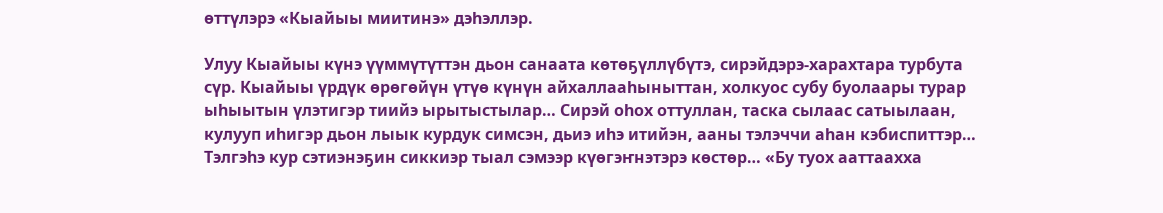өттүлэрэ «Кыайыы миитинэ» дэһэллэр.

Улуу Кыайыы күнэ үүммүтүттэн дьон санаата көтөҕүллүбүтэ, сирэйдэрэ-харахтара турбута сүр. Кыайыы үрдүк өрөгөйүн үтүө күнүн айхаллааһыныттан, холкуос субу буолаары турар ыһыытын үлэтигэр тиийэ ырытыстылар… Сирэй оһох оттуллан, таска сылаас сатыылаан, кулууп иһигэр дьон лыык курдук симсэн, дьиэ иһэ итийэн, ааны тэлэччи аһан кэбиспиттэр… Тэлгэһэ кур сэтиэнэҕин сиккиэр тыал сэмээр күөгэҥнэтэрэ көстөр… «Бу туох ааттаахха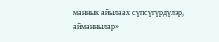маннык айылаах сүпсүгүрдүлэр, айманнылар»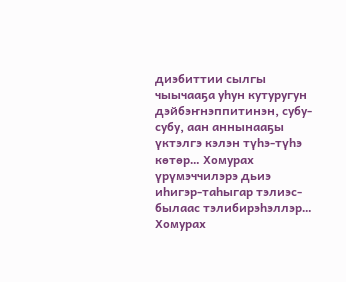диэбиттии сылгы чыычааҕа уһун кутуругун дэйбэҥнэппитинэн, субу-субу, аан аннынааҕы үктэлгэ кэлэн түһэ-түһэ көтөр… Хомурах үрүмэччилэрэ дьиэ иһигэр-таһыгар тэлиэс-былаас тэлибирэһэллэр… Хомурах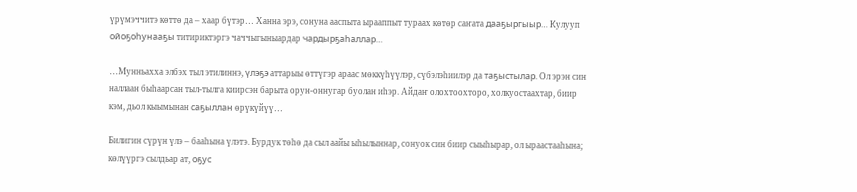үрүмэччитэ көттө да – хаар бүтэр… Ханна эрэ, сонуна ааспыта ырааппыт тураах көтөр саҥата дааҕыргыыр… Кулууп ойоҕоһунааҕы титириктэргэ чаччыгыныардар чардырҕаһаллар…

…Мунньахха элбэх тыл этилиннэ, үлэҕэ аттарыы өттүгэр араас мөккүһүүлэр, сүбэлэһиилэр да таҕыстылар. Ол эрэн син наллаан быһаарсан тыл-тылга киирсэн барыта орун-оннугар буолан иһэр. Айдаҥ олохтоохторо, холкуостаахтар, биир кэм, дьол кыымынан саҕыллан өрүкүйүү…

Билигин сүрүн үлэ – бааһына үлэтэ. Бурдук төһө да сыл аайы ыһылыннар, сонуок син биир сыыһырар, ол ыраастааһына; көлүүргэ сылдьар ат, оҕус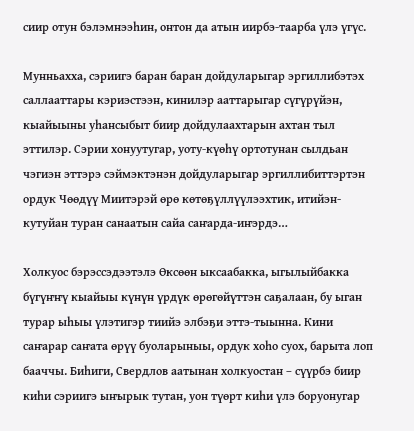сиир отун бэлэмнээһин, онтон да атын иирбэ-таарба үлэ үгүс.

Мунньахха, сэриигэ баран баран дойдуларыгар эргиллибэтэх саллааттары кэриэстээн, кинилэр ааттарыгар сүгүрүйэн, кыайыыны уһансыбыт биир дойдулаахтарын ахтан тыл эттилэр. Сэрии хонуутугар, уоту-күөһү ортотунан сылдьан чэгиэн эттэрэ сэймэктэнэн дойдуларыгар эргиллибиттэртэн ордук Чөөдүү Миитэрэй өрө көтөҕүллүүлээхтик, итийэн-кутуйан туран санаатын сайа саҥарда-иҥэрдэ…

Холкуос бэрэссэдээтэлэ Өксөөн ыксаабакка, ыгылыйбакка бүгүҥҥү кыайыы күнүн үрдүк өрөгөйүттэн саҕалаан, бу ыган турар ыһыы үлэтигэр тиийэ элбэҕи эттэ-тыынна. Кини саҥарар саҥата өрүү буоларыныы, ордук хоһо суох, барыта лоп бааччы. Биһиги, Свердлов аатынан холкуостан – сүүрбэ биир киһи сэриигэ ыҥырык тутан, уон түөрт киһи үлэ боруонугар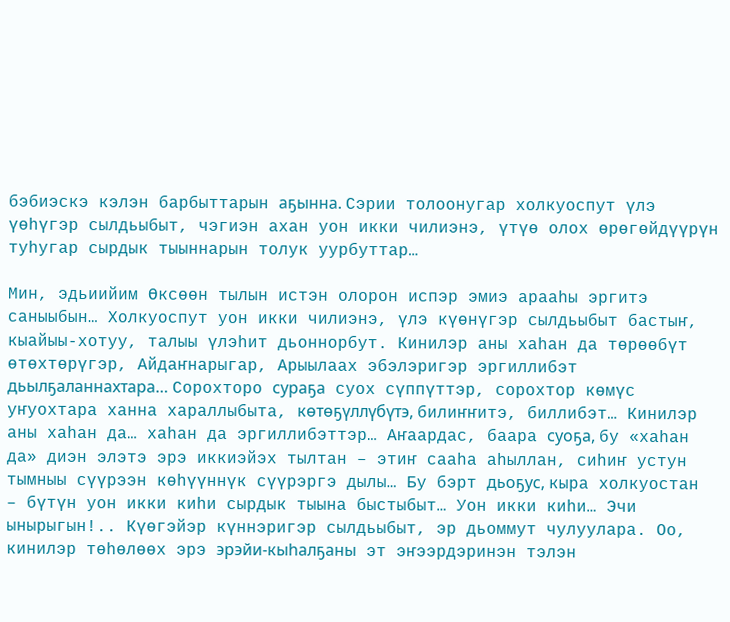бэбиэскэ кэлэн барбыттарын аҕынна. Сэрии толоонугар холкуоспут үлэ үөһүгэр сылдьыбыт, чэгиэн ахан уон икки чилиэнэ, үтүө олох өрөгөйдүүрүн туһугар сырдык тыыннарын толук уурбуттар…

Мин, эдьиийим Өксөөн тылын истэн олорон испэр эмиэ арааһы эргитэ саныыбын… Холкуоспут уон икки чилиэнэ, үлэ күөнүгэр сылдьыбыт бастыҥ, кыайыы-хотуу, талыы үлэһит дьоннорбут. Кинилэр аны хаһан да төрөөбүт өтөхтөрүгэр, Айдаҥнарыгар, Арыылаах эбэлэригэр эргиллибэт дьылҕаланнахтара… Сорохторо сураҕа суох сүппүттэр, сорохтор көмүс уҥуохтара ханна хараллыбыта, көтөҕүллүбүтэ, билиҥҥитэ, биллибэт… Кинилэр аны хаһан да… хаһан да эргиллибэттэр… Аҥаардас, баара суоҕа, бу «хаһан да» диэн элэтэ эрэ иккиэйэх тылтан – этиҥ сааһа аһыллан, сиһиҥ устун тымныы сүүрээн көһүүннүк сүүрэргэ дылы… Бу бэрт дьоҕус, кыра холкуостан – бүтүн уон икки киһи сырдык тыына быстыбыт… Уон икки киһи… Эчи ынырыгын!.. Күөгэйэр күннэригэр сылдьыбыт, эр дьоммут чулуулара. Оо, кинилэр төһөлөөх эрэ эрэйи-кыһалҕаны эт эҥээрдэринэн тэлэн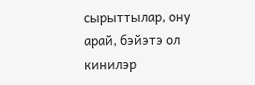сырыттылар, ону арай, бэйэтэ ол кинилэр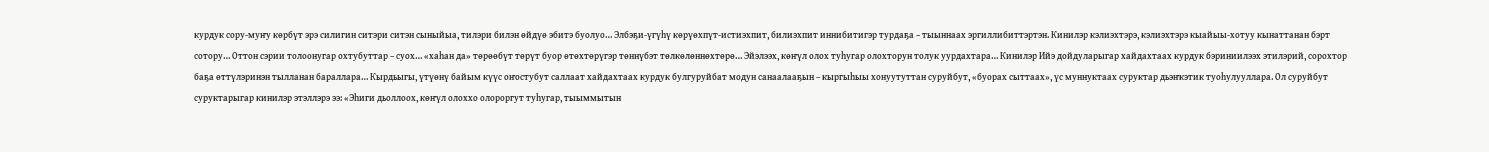курдук сору-муҥу көрбүт эрэ силигин ситэри ситэн сыныйыа, тилэри билэн өйдүө эбитэ буолуо… Элбэҕи-үгүһү көрүөхпүт-истиэхпит, билиэхпит иннибитигэр турдаҕа – тыыннаах эргиллибиттэртэн. Кинилэр кэлиэхтэрэ, кэлиэхтэрэ кыайыы-хотуу кынаттанан бэрт сотору… Оттон сэрии толоонугар охтубуттар – суох… «хаһан да» төрөөбүт төрүт буор өтөхтөрүгэр төннүбэт төлкөлөннөхтөрө… Эйэлээх, көҥүл олох туһугар олохторун толук уурдахтара… Кинилэр Ийэ дойдуларыгар хайдахтаах курдук бэриниилээх этилэрий, сорохтор баҕа өттүлэринэн тылланан бараллара… Кырдьыгы, үтүөнү байым күүс оҥостубут саллаат хайдахтаах курдук булгуруйбат модун санаалааҕын – кыргыһыы хонуутуттан суруйбут, «буорах сыттаах», үс муннуктаах суруктар дьэҥкэтик туоһулууллара. Ол суруйбут суруктарыгар кинилэр этэллэрэ ээ: «Эһиги дьоллоох, көҥүл олоххо олороргут туһугар, тыыммытын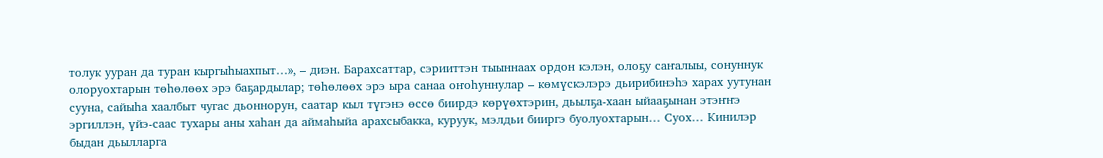толук ууран да туран кыргыһыахпыт…», – диэн. Барахсаттар, сэрииттэн тыыннаах ордон кэлэн, олоҕу саҥалыы, сонуннук олоруохтарын төһөлөөх эрэ баҕардылар; төһөлөөх эрэ ыра санаа оҥоһуннулар – көмүскэлэрэ дьирибинэһэ харах уутунан сууна, сайыһа хаалбыт чугас дьоннорун, саатар кыл түгэнэ өссө биирдэ көрүөхтэрин, дьылҕа-хаан ыйааҕынан этэҥҥэ эргиллэн, үйэ-саас тухары аны хаһан да аймаһыйа арахсыбакка, куруук, мэлдьи бииргэ буолуохтарын… Суох… Кинилэр быдан дьылларга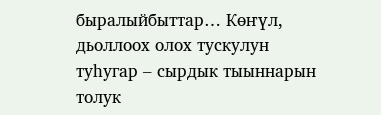быралыйбыттар… Көҥүл, дьоллоох олох тускулун туһугар – сырдык тыыннарын толук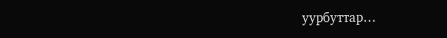уурбуттар…